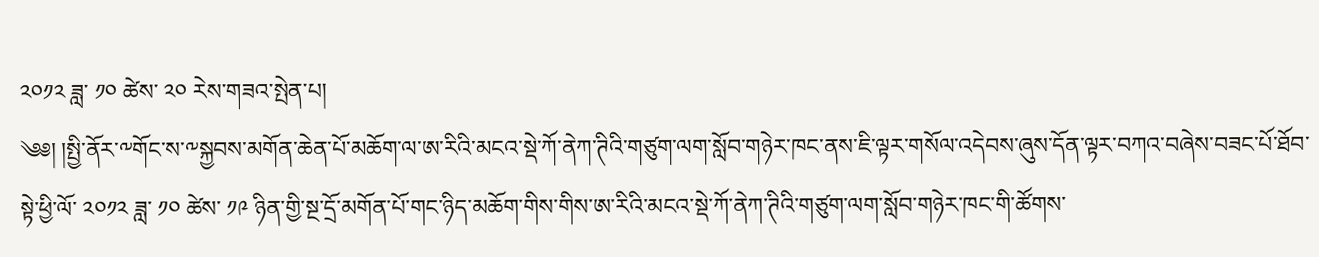༢༠༡༢ ཟླ་ ༡༠ ཚེས་ ༢༠ རེས་གཟའ་སྤེན་པ།
༄༅། །སྤྱི་ནོར་༸གོང་ས་༸སྐྱབས་མགོན་ཆེན་པོ་མཆོག་ལ་ཨ་རིའི་མངའ་སྡེ་ཀོ་ནེཀ་ཊིའི་གཙུག་ལག་སློབ་གཉེར་ཁང་ནས་ཇི་ལྟར་གསོལ་འདེབས་ཞུས་དོན་ལྟར་བཀའ་བཞེས་བཟང་པོ་ཐོབ་སྟེ་ཕྱི་ལོ་ ༢༠༡༢ ཟླ་ ༡༠ ཚེས་ ༡༩ ཉིན་གྱི་སྔ་དྲོ་མགོན་པོ་གང་ཉིད་མཆོག་གིས་གིས་ཨ་རིའི་མངའ་སྡེ་ཀོ་ནེཀ་ཊིའི་གཙུག་ལག་སློབ་གཉེར་ཁང་གི་ཚོགས་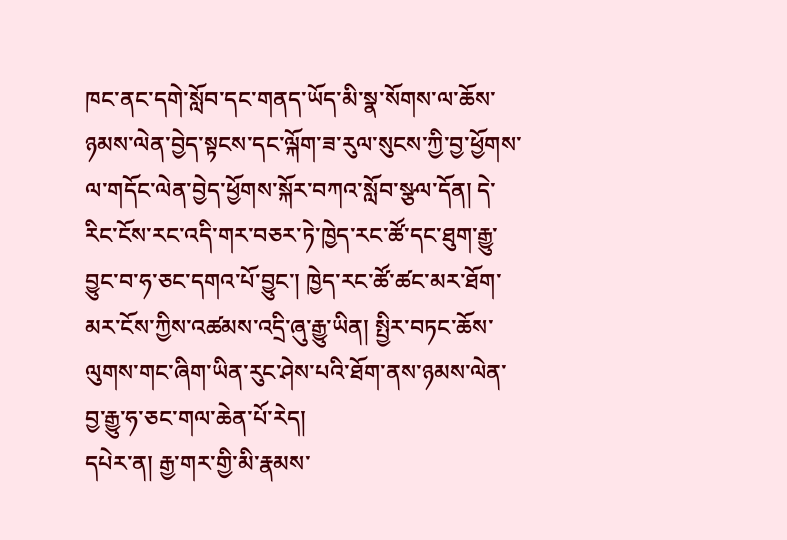ཁང་ནང་དགེ་སློབ་དང་གནད་ཡོད་མི་སྣ་སོགས་ལ་ཆོས་ཉམས་ལེན་བྱེད་སྟངས་དང་ལྐོག་ཟ་རུལ་སུངས་ཀྱི་བྱ་ཕྱོགས་ལ་གདོང་ལེན་བྱེད་ཕྱོགས་སྐོར་བཀའ་སློབ་སྩལ་དོན། དེ་རིང་ངོས་རང་འདི་གར་བཅར་ཏེ་ཁྱེད་རང་ཚོ་དང་ཐུག་རྒྱུ་བྱུང་བ་ཧ་ཅང་དགའ་པོ་བྱུང་། ཁྱེད་རང་ཚོ་ཚང་མར་ཐོག་མར་ངོས་ཀྱིས་འཚམས་འདྲི་ཞུ་རྒྱུ་ཡིན། སྤྱིར་བཏང་ཆོས་ལུགས་གང་ཞིག་ཡིན་རུང་ཤེས་པའི་ཐོག་ནས་ཉམས་ལེན་བྱ་རྒྱུ་ཧ་ཅང་གལ་ཆེན་པོ་རེད།
དཔེར་ན། རྒྱ་གར་གྱི་མི་རྣམས་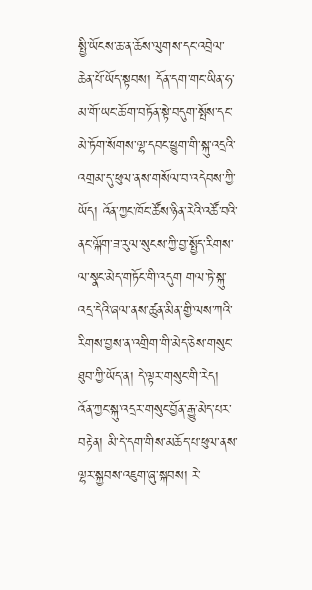སྤྱི་ཡོངས་ཆ་ན་ཆོས་ལུགས་དང་འབྲེལ་ཆེན་པོ་ཡོད་སྟབས། དོན་དག་གང་ཡིན་ཧ་མ་གོ་ཡང་ཆོ་ག་བཏོན་སྟེ་བདུག་སྤོས་དང་མེ་ཏོག་སོགས་ལྷ་དབང་ཕྱུག་གི་སྐུ་འདྲའི་འགྲམ་དུ་ཕུལ་ནས་གསོལ་བ་འདེབས་ཀྱི་ཡོད། འོན་ཀྱང་ཁོང་ཚོས་ཉིན་རེའི་འཚོ་བའི་ནང་ལྐོག་ཟ་རུལ་སུངས་ཀྱི་བྱ་སྤྱོད་རིགས་ལ་སྣང་མེད་གཏོང་གི་འདུག གལ་ཏེ་སྐུ་འདྲ་དེའི་ཞལ་ནས་ཚུན་མིན་གྱི་ལས་ཀའི་རིགས་བྱས་ན་འགྲིག་གི་མེད་ཅེས་གསུང་ཐུབ་ཀྱི་ཡོད་ན། དེ་ལྟར་གསུང་གི་རེད། འོན་ཀྱང་སྐུ་འདྲར་གསུང་བྱོན་རྒྱུ་མེད་པར་བརྟེན། མི་དེ་དག་གིས་མཆོད་པ་ཕུལ་ནས་ལྷར་སྐྱབས་འཇུག་ཞུ་སྐབས། རེ་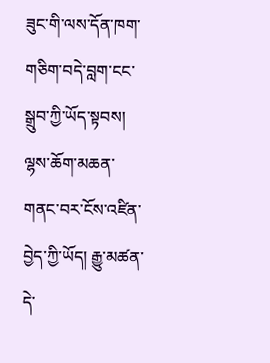ཟུང་གི་ལས་དོན་ཁག་གཅིག་བདེ་བླག་ངང་སྒྲུབ་ཀྱི་ཡོད་སྟབས། ལྷས་ཆོག་མཆན་གནང་བར་ངོས་འཛིན་བྱེད་ཀྱི་ཡོད། རྒྱུ་མཚན་དེ་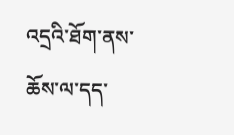འདྲའི་ཐོག་ནས་ཆོས་ལ་དད་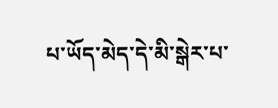པ་ཡོད་མེད་དེ་མི་སྒེར་པ་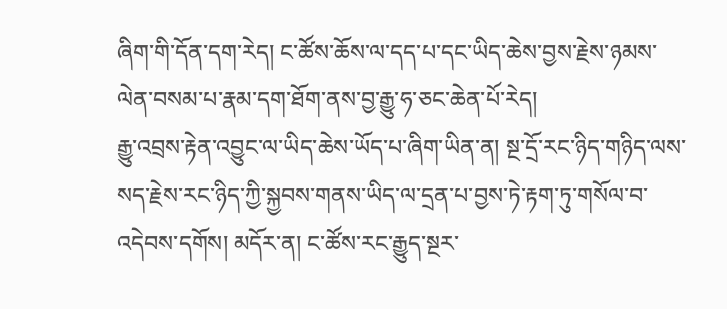ཞིག་གི་དོན་དག་རེད། ང་ཚོས་ཆོས་ལ་དད་པ་དང་ཡིད་ཆེས་བྱས་རྗེས་ཉམས་ལེན་བསམ་པ་རྣམ་དག་ཐོག་ནས་བྱ་རྒྱུ་ཧ་ཅང་ཆེན་པོ་རེད།
རྒྱུ་འབྲས་རྟེན་འབྱུང་ལ་ཡིད་ཆེས་ཡོད་པ་ཞིག་ཡིན་ན། སྔ་དྲོ་རང་ཉིད་གཉིད་ལས་སད་རྗེས་རང་ཉིད་ཀྱི་སྐྱབས་གནས་ཡིད་ལ་དྲན་པ་བྱས་ཏེ་རྟག་ཏུ་གསོལ་བ་འདེབས་དགོས། མདོར་ན། ང་ཚོས་རང་རྒྱུད་སྔར་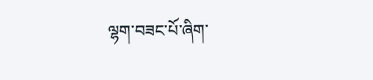ལྷག་བཟང་པོ་ཞིག་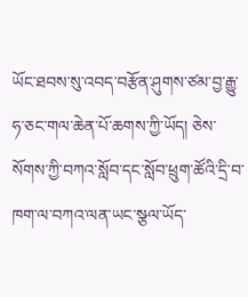ཡོང་ཐབས་སུ་འབད་བརྩོན་ཤུགས་ཙམ་བྱ་རྒྱུ་ཧ་ཅང་གལ་ཆེན་པོ་ཆགས་ཀྱི་ཡོད། ཅེས་སོགས་ཀྱི་བཀའ་སློབ་དང་སློབ་ཕྲུག་ཚོའི་དྲི་བ་ཁག་ལ་བཀའ་ལན་ཡང་སྩལ་ཡོད་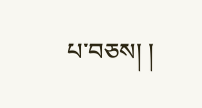པ་བཅས། །